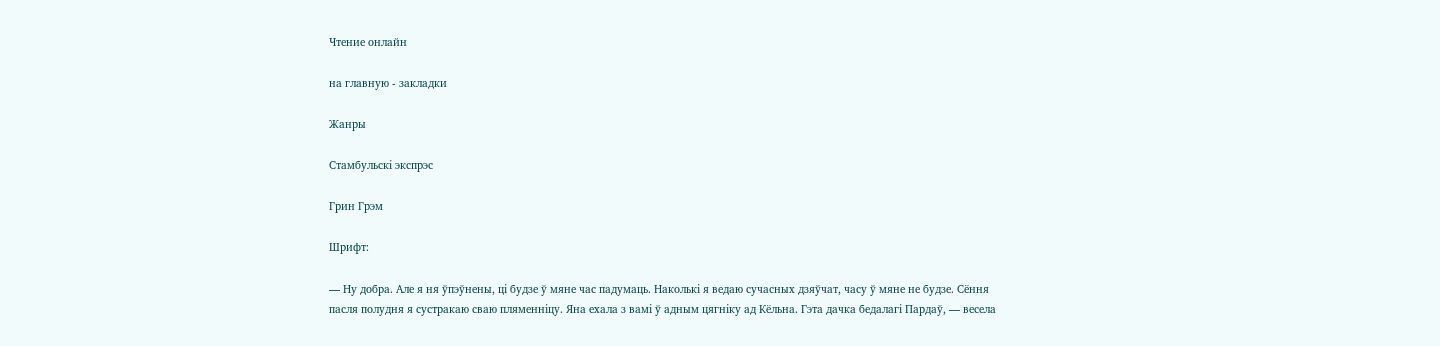Чтение онлайн

на главную - закладки

Жанры

Стамбульскі экспрэс

Грин Грэм

Шрифт:

— Ну добра. Але я ня ўпэўнены, ці будзе ў мяне час падумаць. Наколькі я ведаю сучасных дзяўчат, часу ў мяне не будзе. Сёння пасля полудня я сустракаю сваю пляменніцу. Яна ехала з вамі ў адным цягніку ад Кёльна. Гэта дачка бедалагі Пардаў, — весела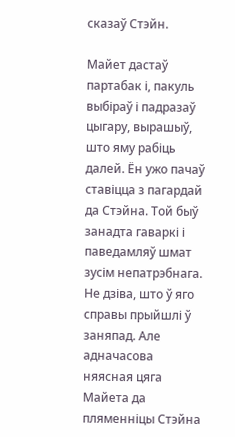сказаў Стэйн.

Майет дастаў партабак і, пакуль выбіраў і падразаў цыгару, вырашыў, што яму рабіць далей. Ён ужо пачаў ставіцца з пагардай да Стэйна. Той быў занадта гаваркі і паведамляў шмат зусім непатрэбнага. Не дзіва, што ў яго справы прыйшлі ў заняпад. Але адначасова няясная цяга Майета да пляменніцы Стэйна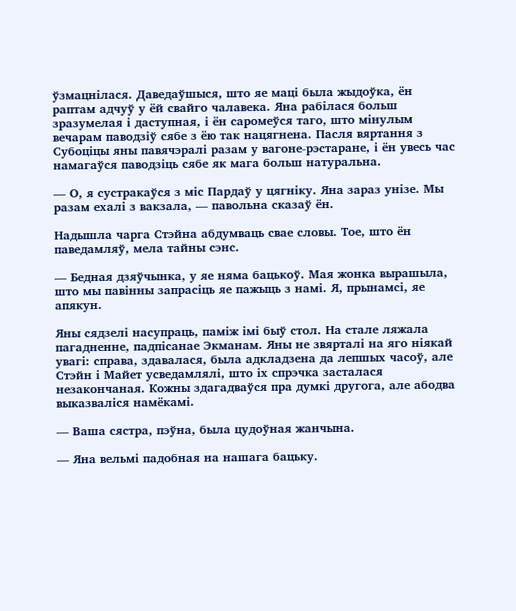ўзмацнілася. Даведаўшыся, што яе маці была жыдоўка, ён раптам адчуў у ёй свайго чалавека. Яна рабілася больш зразумелая і даступная, і ён саромеўся таго, што мінулым вечарам паводзіў сябе з ёю так нацягнена. Пасля вяртання з Субоціцы яны павячэралі разам у вагоне-рэстаране, і ён увесь час намагаўся паводзіць сябе як мага больш натуральна.

— О, я сустракаўся з міс Пардаў у цягніку. Яна зараз унізе. Мы разам ехалі з вакзала, — павольна сказаў ён.

Надышла чарга Стэйна абдумваць свае словы. Тое, што ён паведамляў, мела тайны сэнс.

— Бедная дзяўчынка, у яе няма бацькоў. Мая жонка вырашыла, што мы павінны запрасіць яе пажыць з намі. Я, прынамсі, яе апякун.

Яны сядзелі насупраць, паміж імі быў стол. На стале ляжала пагадненне, падпісанае Экманам. Яны не звярталі на яго ніякай увагі: справа, здавалася, была адкладзена да лепшых часоў, але Стэйн і Майет усведамлялі, што іх спрэчка засталася незакончаная. Кожны здагадваўся пра думкі другога, але абодва выказваліся намёкамі.

— Ваша сястра, пэўна, была цудоўная жанчына.

— Яна вельмі падобная на нашага бацьку.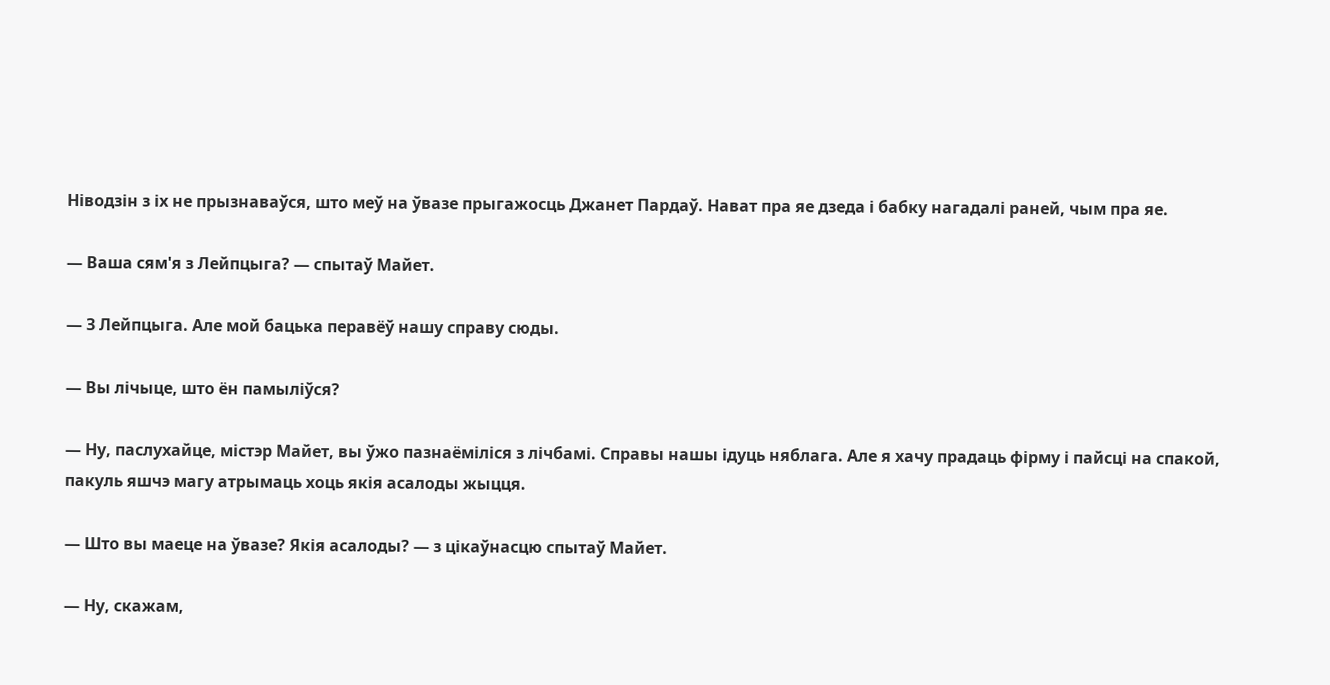Ніводзін з іх не прызнаваўся, што меў на ўвазе прыгажосць Джанет Пардаў. Нават пра яе дзеда і бабку нагадалі раней, чым пра яе.

— Ваша сям'я з Лейпцыга? — спытаў Майет.

— З Лейпцыга. Але мой бацька перавёў нашу справу сюды.

— Вы лічыце, што ён памыліўся?

— Ну, паслухайце, містэр Майет, вы ўжо пазнаёміліся з лічбамі. Справы нашы ідуць няблага. Але я хачу прадаць фірму і пайсці на спакой, пакуль яшчэ магу атрымаць хоць якія асалоды жыцця.

— Што вы маеце на ўвазе? Якія асалоды? — з цікаўнасцю спытаў Майет.

— Ну, скажам,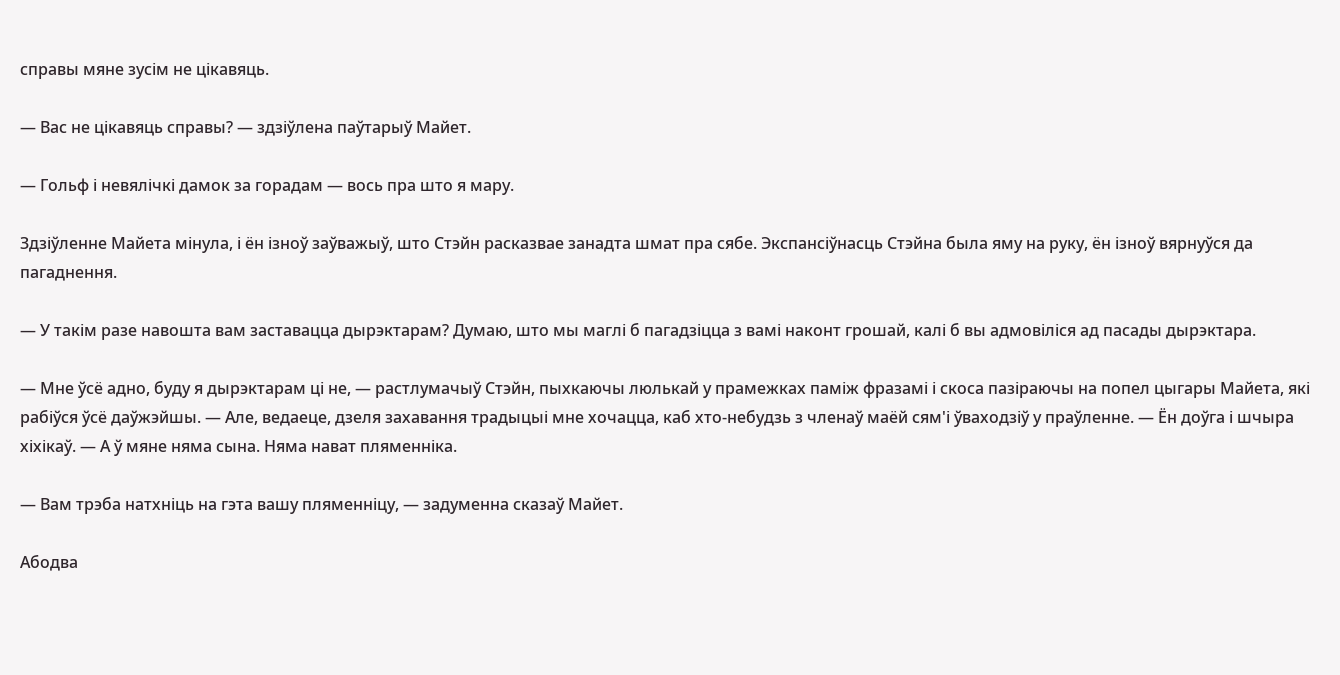справы мяне зусім не цікавяць.

— Вас не цікавяць справы? — здзіўлена паўтарыў Майет.

— Гольф і невялічкі дамок за горадам — вось пра што я мару.

Здзіўленне Майета мінула, і ён ізноў заўважыў, што Стэйн расказвае занадта шмат пра сябе. Экспансіўнасць Стэйна была яму на руку, ён ізноў вярнуўся да пагаднення.

— У такім разе навошта вам заставацца дырэктарам? Думаю, што мы маглі б пагадзіцца з вамі наконт грошай, калі б вы адмовіліся ад пасады дырэктара.

— Мне ўсё адно, буду я дырэктарам ці не, — растлумачыў Стэйн, пыхкаючы люлькай у прамежках паміж фразамі і скоса пазіраючы на попел цыгары Майета, які рабіўся ўсё даўжэйшы. — Але, ведаеце, дзеля захавання традыцыі мне хочацца, каб хто-небудзь з членаў маёй сям'і ўваходзіў у праўленне. — Ён доўга і шчыра хіхікаў. — А ў мяне няма сына. Няма нават пляменніка.

— Вам трэба натхніць на гэта вашу пляменніцу, — задуменна сказаў Майет.

Абодва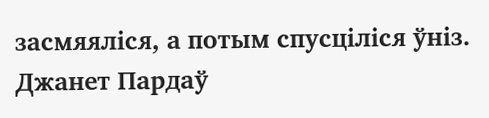засмяяліся, а потым спусціліся ўніз. Джанет Пардаў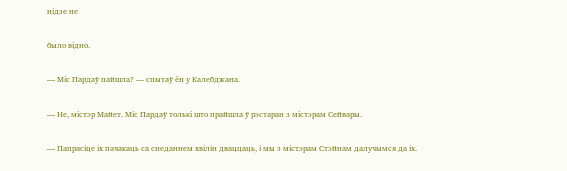нідзе не

было відно.

— Міс Пардаў пайшла? — спытаў ён у Калебджана.

— Не, містэр Майет. Міс Пардаў толькі што прайшла ў рэстаран з містэрам Сейвары.

— Папрасіце іх пачакаць са снеданнем хвілін дваццаць, і мы з містэрам Стэйнам далучымся да іх.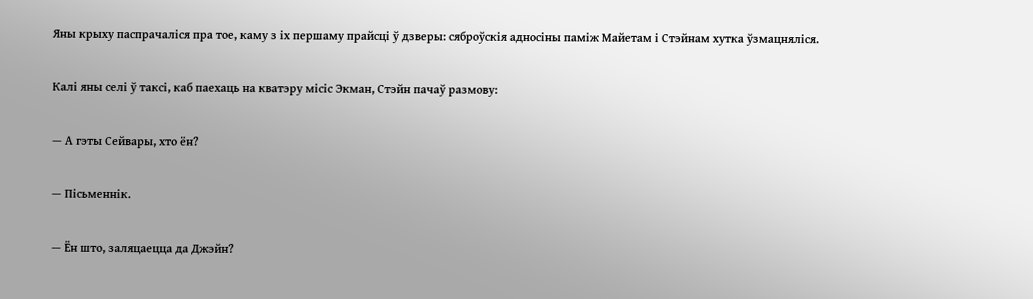Яны крыху паспрачаліся пра тое, каму з іх першаму прайсці ў дзверы: сяброўскія адносіны паміж Майетам і Стэйнам хутка ўзмацняліся.

Калі яны селі ў таксі, каб паехаць на кватэру місіс Экман, Стэйн пачаў размову:

— А гэты Сейвары, хто ён?

— Пісьменнік.

— Ён што, заляцаецца да Джэйн?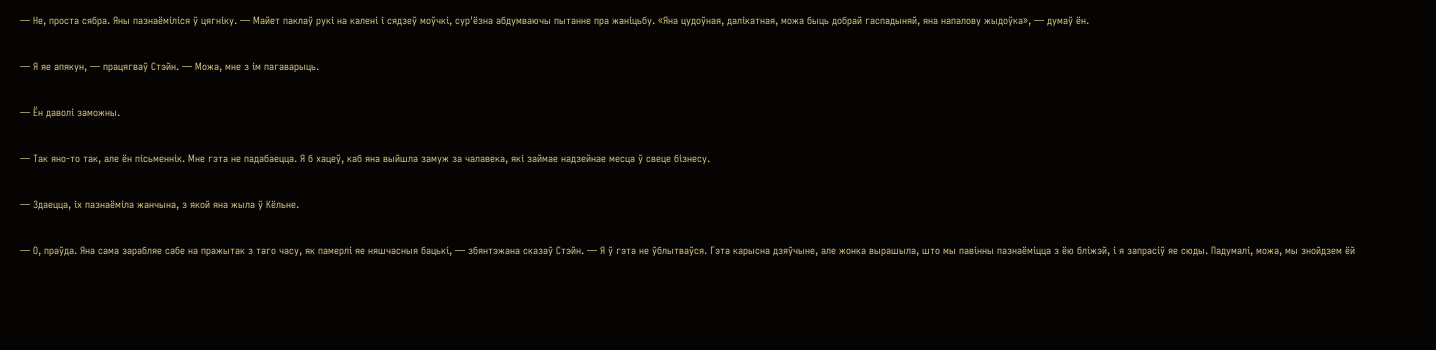— Не, проста сябра. Яны пазнаёміліся ў цягніку. — Майет паклаў рукі на калені і сядзеў моўчкі, сур'ёзна абдумваючы пытанне пра жаніцьбу. «Яна цудоўная, далікатная, можа быць добрай гаспадыняй, яна напалову жыдоўка», — думаў ён.

— Я яе апякун, — працягваў Стэйн. — Можа, мне з ім пагаварыць.

— Ён даволі заможны.

— Так яно-то так, але ён пісьменнік. Мне гэта не падабаецца. Я б хацеў, каб яна выйшла замуж за чалавека, які займае надзейнае месца ў свеце бізнесу.

— Здаецца, іх пазнаёміла жанчына, з якой яна жыла ў Кёльне.

— О, праўда. Яна сама зарабляе сабе на пражытак з таго часу, як памерлі яе няшчасныя бацькі, — збянтэжана сказаў Стэйн. — Я ў гэта не ўблытваўся. Гэта карысна дзяўчыне, але жонка вырашыла, што мы павінны пазнаёміцца з ёю бліжэй, і я запрасіў яе сюды. Падумалі, можа, мы знойдзем ёй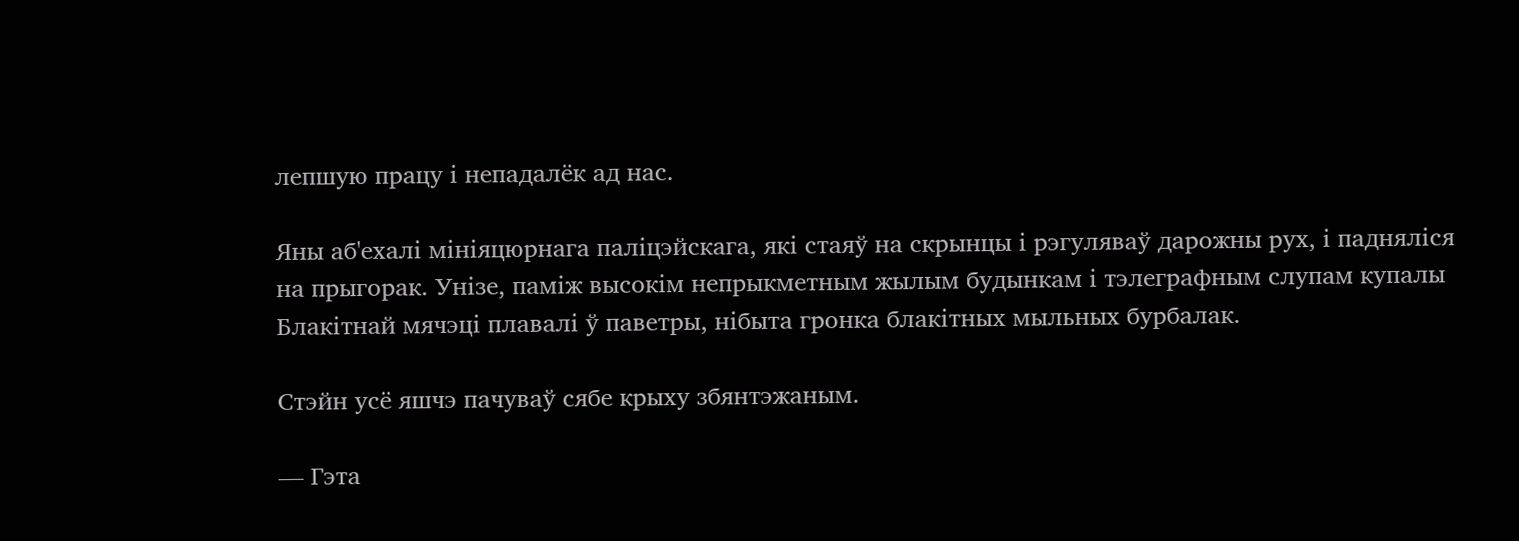лепшую працу і непадалёк ад нас.

Яны аб'ехалі мініяцюрнага паліцэйскага, які стаяў на скрынцы і рэгуляваў дарожны рух, і падняліся на прыгорак. Унізе, паміж высокім непрыкметным жылым будынкам і тэлеграфным слупам купалы Блакітнай мячэці плавалі ў паветры, нібыта гронка блакітных мыльных бурбалак.

Стэйн усё яшчэ пачуваў сябе крыху збянтэжаным.

— Гэта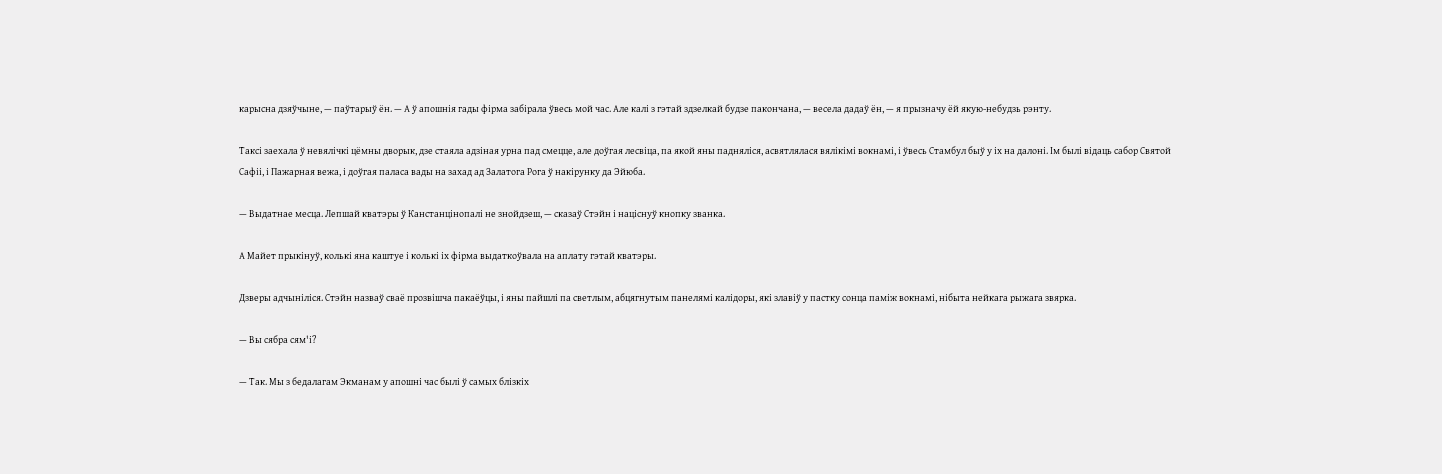карысна дзяўчыне, — паўтарыў ён. — А ў апошнія гады фірма забірала ўвесь мой час. Але калі з гэтай здзелкай будзе пакончана, — весела дадаў ён, — я прызначу ёй якую-небудзь рэнту.

Таксі заехала ў невялічкі цёмны дворык, дзе стаяла адзіная урна пад смецце, але доўгая лесвіца, па якой яны падняліся, асвятлялася вялікімі вокнамі, і ўвесь Стамбул быў у іх на далоні. Ім былі відаць сабор Святой Сафіі, і Пажарная вежа, і доўгая паласа вады на захад ад Залатога Рога ў накірунку да Эйюба.

— Выдатнае месца. Лепшай кватэры ў Канстанцінопалі не знойдзеш, — сказаў Стэйн і націснуў кнопку званка.

А Майет прыкінуў, колькі яна каштуе і колькі іх фірма выдаткоўвала на аплату гэтай кватэры.

Дзверы адчыніліся. Стэйн назваў сваё прозвішча пакаёўцы, і яны пайшлі па светлым, абцягнутым панелямі калідоры, які злавіў у пастку сонца паміж вокнамі, нібыта нейкага рыжага звярка.

— Вы сябра сям'і?

— Так. Мы з бедалагам Экманам у апошні час былі ў самых блізкіх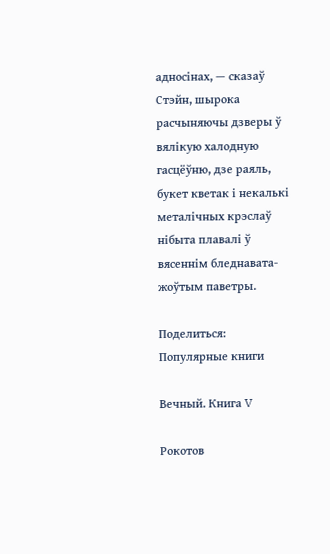адносінах, — сказаў Стэйн, шырока расчыняючы дзверы ў вялікую халодную гасцёўню, дзе раяль, букет кветак і некалькі металічных крэслаў нібыта плавалі ў вясеннім бледнавата-жоўтым паветры.

Поделиться:
Популярные книги

Вечный. Книга V

Рокотов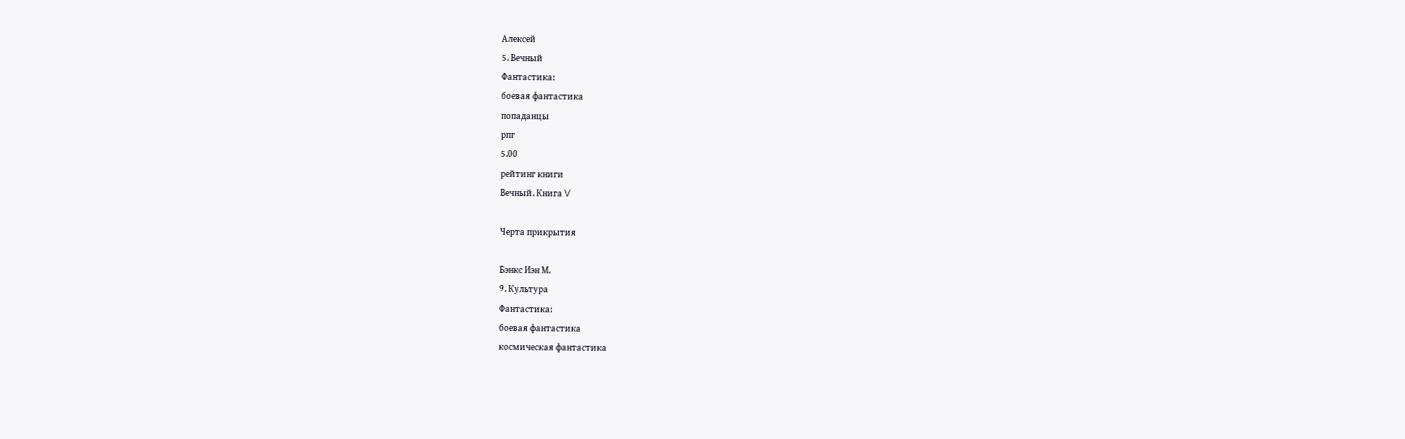Алексей
5. Вечный
Фантастика:
боевая фантастика
попаданцы
рпг
5.00
рейтинг книги
Вечный. Книга V

Черта прикрытия

Бэнкс Иэн М.
9. Культура
Фантастика:
боевая фантастика
космическая фантастика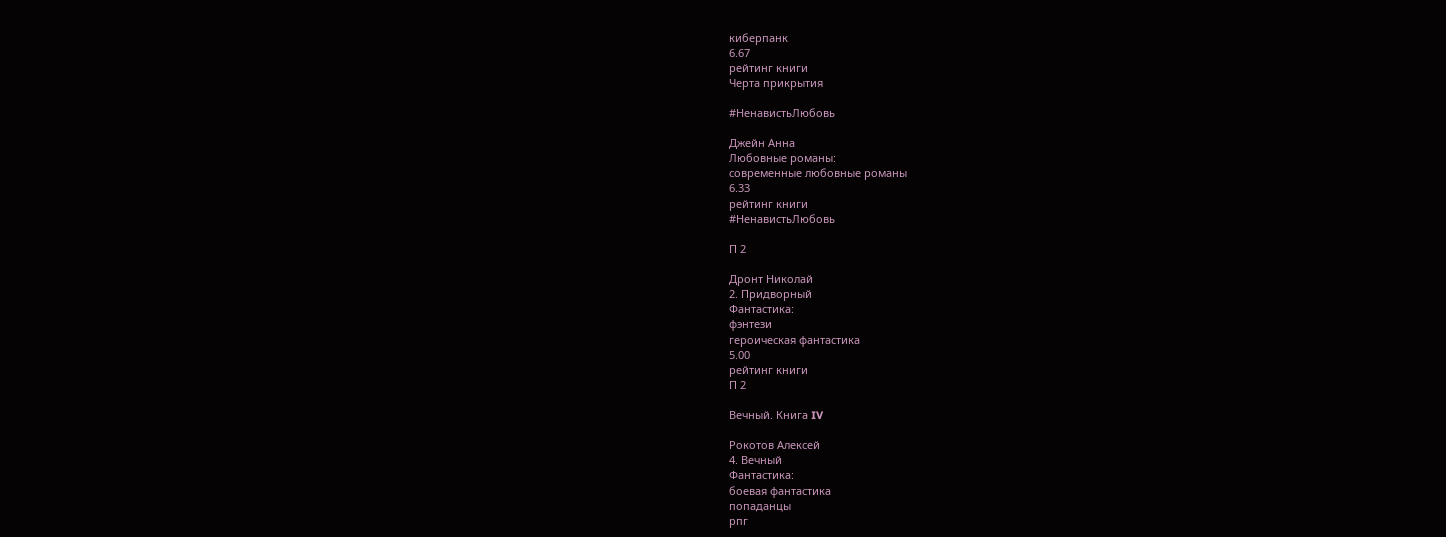киберпанк
6.67
рейтинг книги
Черта прикрытия

#НенавистьЛюбовь

Джейн Анна
Любовные романы:
современные любовные романы
6.33
рейтинг книги
#НенавистьЛюбовь

П 2

Дронт Николай
2. Придворный
Фантастика:
фэнтези
героическая фантастика
5.00
рейтинг книги
П 2

Вечный. Книга IV

Рокотов Алексей
4. Вечный
Фантастика:
боевая фантастика
попаданцы
рпг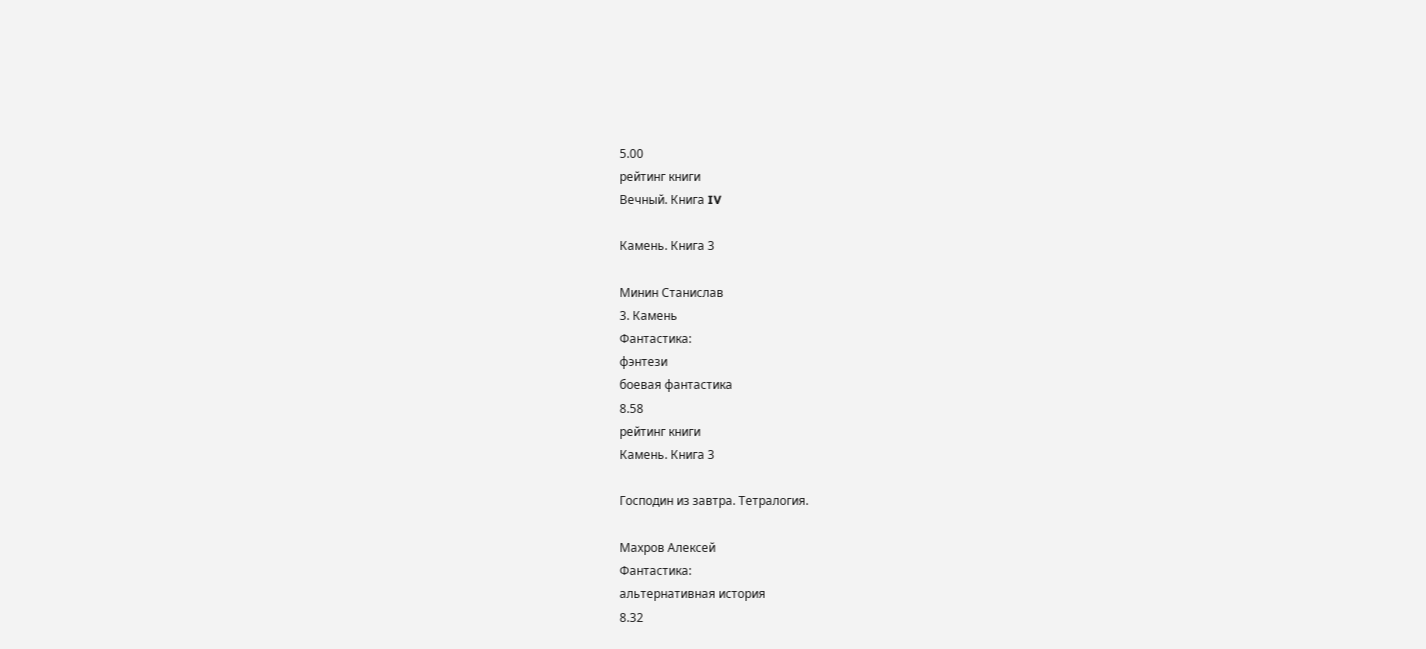5.00
рейтинг книги
Вечный. Книга IV

Камень. Книга 3

Минин Станислав
3. Камень
Фантастика:
фэнтези
боевая фантастика
8.58
рейтинг книги
Камень. Книга 3

Господин из завтра. Тетралогия.

Махров Алексей
Фантастика:
альтернативная история
8.32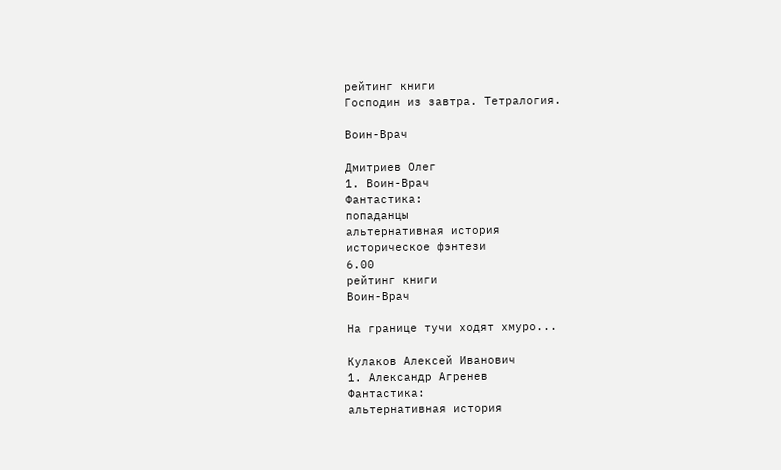рейтинг книги
Господин из завтра. Тетралогия.

Воин-Врач

Дмитриев Олег
1. Воин-Врач
Фантастика:
попаданцы
альтернативная история
историческое фэнтези
6.00
рейтинг книги
Воин-Врач

На границе тучи ходят хмуро...

Кулаков Алексей Иванович
1. Александр Агренев
Фантастика:
альтернативная история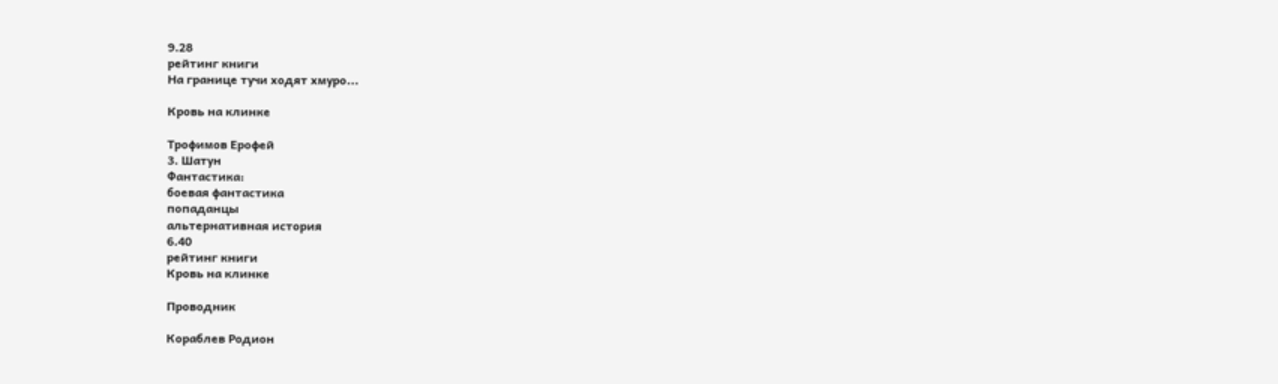9.28
рейтинг книги
На границе тучи ходят хмуро...

Кровь на клинке

Трофимов Ерофей
3. Шатун
Фантастика:
боевая фантастика
попаданцы
альтернативная история
6.40
рейтинг книги
Кровь на клинке

Проводник

Кораблев Родион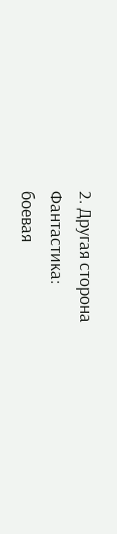2. Другая сторона
Фантастика:
боевая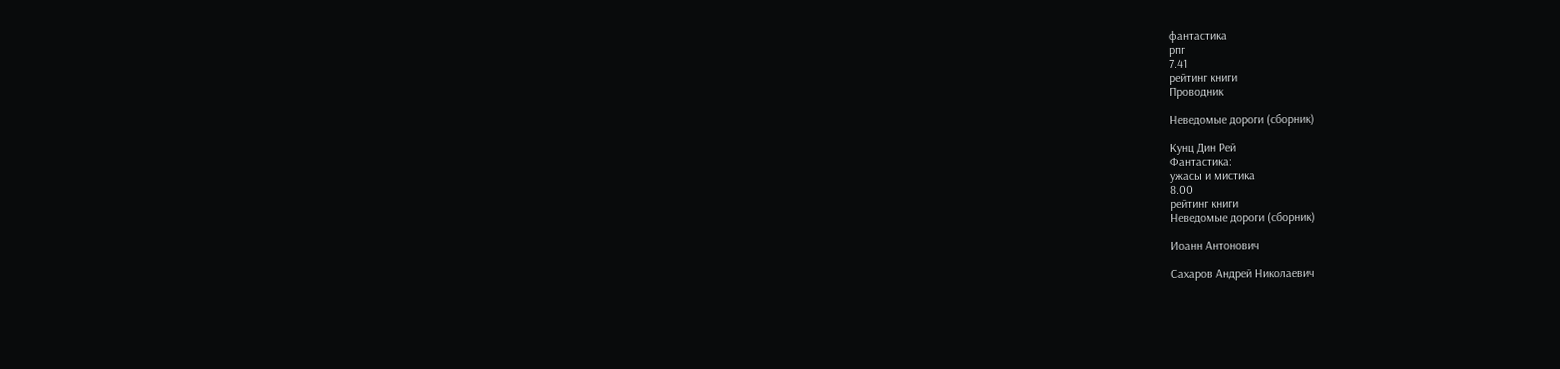фантастика
рпг
7.41
рейтинг книги
Проводник

Неведомые дороги (сборник)

Кунц Дин Рей
Фантастика:
ужасы и мистика
8.00
рейтинг книги
Неведомые дороги (сборник)

Иоанн Антонович

Сахаров Андрей Николаевич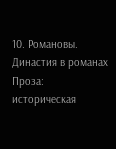10. Романовы. Династия в романах
Проза:
историческая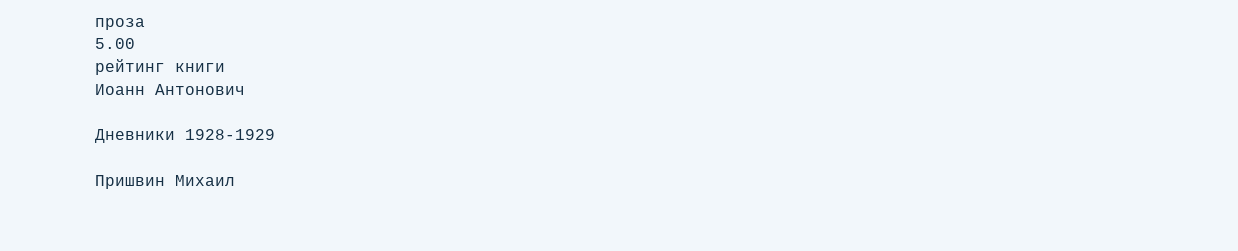проза
5.00
рейтинг книги
Иоанн Антонович

Дневники 1928-1929

Пришвин Михаил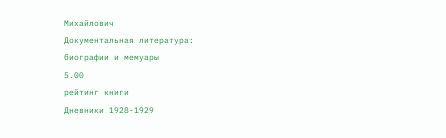Михайлович
Документальная литература:
биографии и мемуары
5.00
рейтинг книги
Дневники 1928-1929